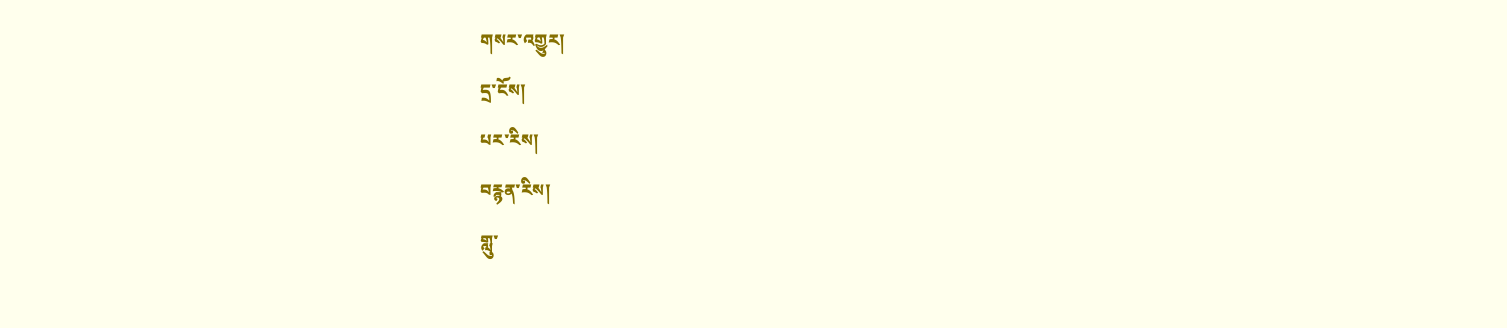གསར་འགྱུར།
དྲ་ངོས།
པར་རིས།
བརྙན་རིས།
གླུ་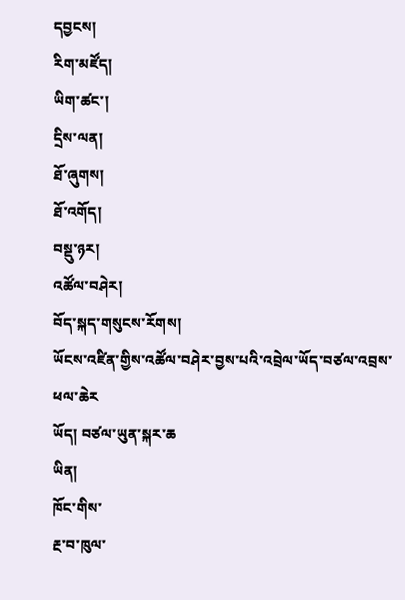དབྱངས།
རིག་མཛོད།
ཡིག་ཚང་།
དྲིས་ལན།
ཐོ་ཞུགས།
ཐོ་འགོད།
བསྡུ་ཉར།
འཚོལ་བཤེར།
བོད་སྐད་གསུངས་རོགས།
ཡོངས་འཛིན་གྱིས་འཚོལ་བཤེར་བྱས་པའི་འབྲེལ་ཡོད་བཙལ་འབྲས་ཕལ་ཆེར
ཡོད། བཙལ་ཡུན་སྐར་ཆ
ཡིན།
ཁོང་གིས་
རྔ་བ་ཁུལ་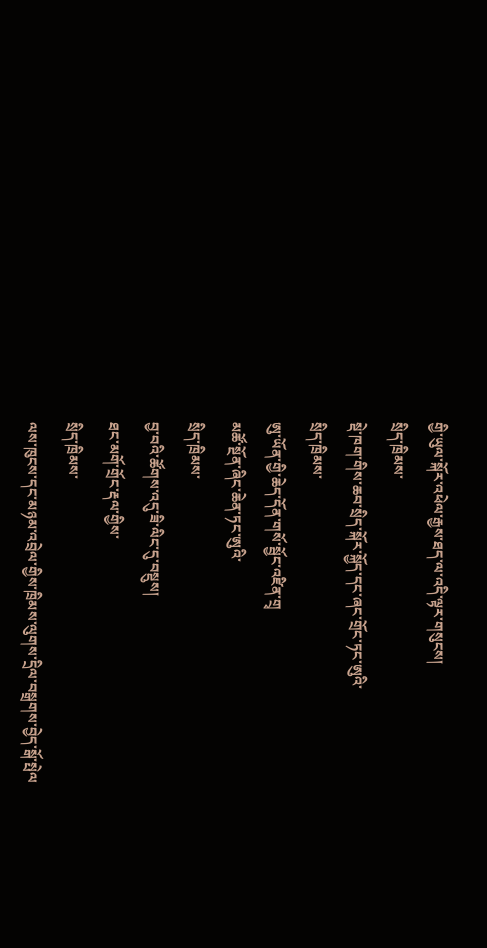གྱི་ཡུལ་སྐོར་འཕེལ་རྒྱས་ཐད་ལ་འདི་ལྟར་གསུངས།
སྲིད་ཁྲིམས་
སྡེ་ཁག་གིས་ཆབ་སྲིད་སྐོར་སྐྱོད་དང་ཞང་གྲོང་ཏང་ཨུའི་
སྲིད་ཁྲིམས་
ཨུ་ཡོན་གྱི་ཆེད་དོན་གསོ་སྦྱོང་འཛིན་གྲྭ
མཚོ་སྔོན་ཞིང་ཆེན་ཏང་ཨུའི་
སྲིད་ཁྲིམས་
བྱ་བའི་ཚོགས་འདུ་ཟི་ལིང་དུ་བསྡུས།
ཐང་མགོ་གྲོང་རྡལ་གྱིས་
སྲིད་ཁྲིམས་
ལས་ཁུངས་དང་མཉམ་འབྲེལ་གྱིས་ཁྲིམས་ལུགས་དྲིལ་བསྒྲགས་བྱེད་སྒོ་སྤེལ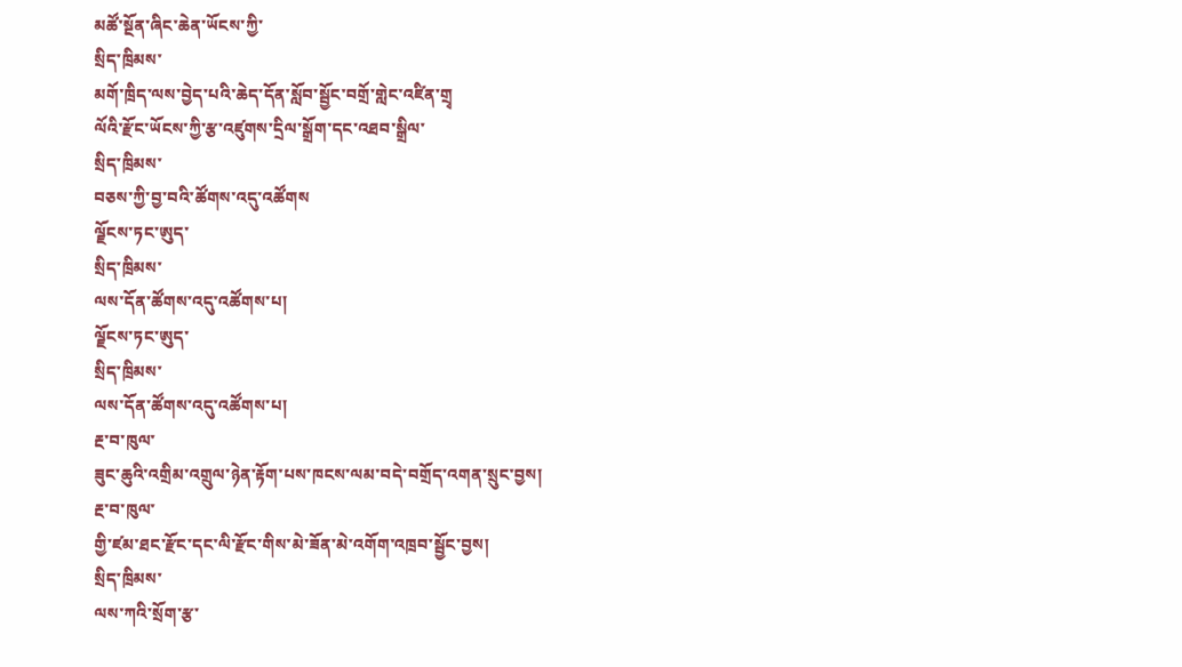མཚོ་སྔོན་ཞིང་ཆེན་ཡོངས་ཀྱི་
སྲིད་ཁྲིམས་
མགོ་ཁྲིད་ལས་བྱེད་པའི་ཆེད་དོན་སློབ་སྦྱོང་བགྲོ་གླེང་འཛིན་གྲྭ
ལོའི་རྫོང་ཡོངས་ཀྱི་རྩ་འཛུགས་དྲིལ་སྒྲོག་དང་འཐབ་སྒྲིལ་
སྲིད་ཁྲིམས་
བཅས་ཀྱི་བྱ་བའི་ཚོགས་འདུ་འཚོགས
ལྗོངས་ཏང་ཨུད་
སྲིད་ཁྲིམས་
ལས་དོན་ཚོགས་འདུ་འཚོགས་པ།
ལྗོངས་ཏང་ཨུད་
སྲིད་ཁྲིམས་
ལས་དོན་ཚོགས་འདུ་འཚོགས་པ།
རྔ་བ་ཁུལ་
ཟུང་ཆུའི་འགྲིམ་འགྲུལ་ཉེན་རྟོག་པས་ཁངས་ལམ་བདེ་བགྲོད་འགན་སྲུང་བྱས།
རྔ་བ་ཁུལ་
གྱི་ཛམ་ཐང་རྫོང་དང་ལི་རྫོང་གིས་མེ་ཟོན་མེ་འགོག་འཁྲབ་སྦྱོང་བྱས།
སྲིད་ཁྲིམས་
ལས་ཀའི་སྲོག་རྩ་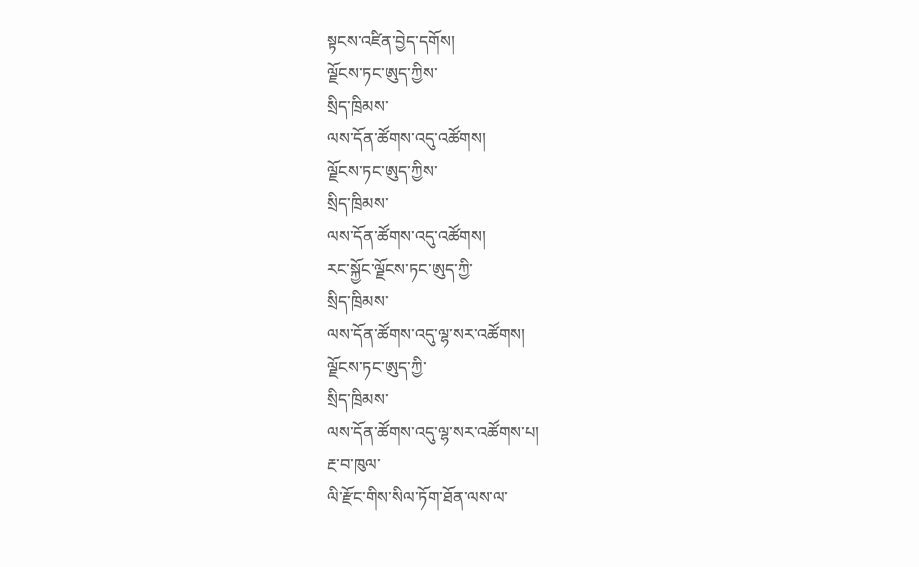སྟངས་འཛིན་བྱེད་དགོས།
ལྗོངས་ཏང་ཨུད་ཀྱིས་
སྲིད་ཁྲིམས་
ལས་དོན་ཚོགས་འདུ་འཚོགས།
ལྗོངས་ཏང་ཨུད་ཀྱིས་
སྲིད་ཁྲིམས་
ལས་དོན་ཚོགས་འདུ་འཚོགས།
རང་སྐྱོང་ལྗོངས་ཏང་ཨུད་ཀྱི་
སྲིད་ཁྲིམས་
ལས་དོན་ཚོགས་འདུ་ལྷ་སར་འཚོགས།
ལྗོངས་ཏང་ཨུད་ཀྱི་
སྲིད་ཁྲིམས་
ལས་དོན་ཚོགས་འདུ་ལྷ་སར་འཚོགས་པ།
རྔ་བ་ཁུལ་
ལི་རྫོང་གིས་སིལ་ཏོག་ཐོན་ལས་ལ་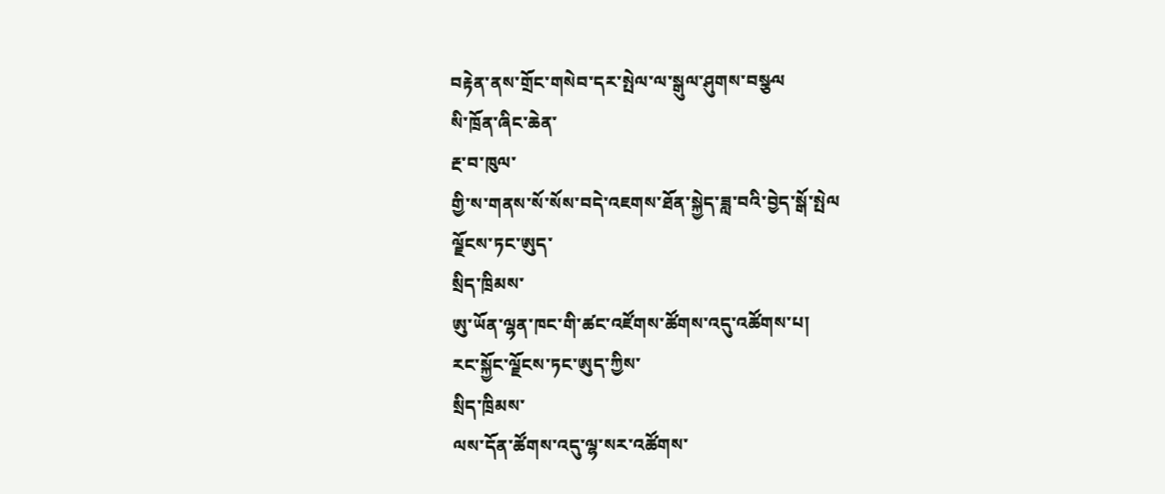བརྟེན་ནས་གྲོང་གསེབ་དར་སྤེལ་ལ་སྒུལ་ཤུགས་བསྩལ
སི་ཁྲོན་ཞིང་ཆེན་
རྔ་བ་ཁུལ་
གྱི་ས་གནས་སོ་སོས་བདེ་འཇགས་ཐོན་སྐྱེད་ཟླ་བའི་བྱེད་སྒོ་སྤེལ
ལྗོངས་ཏང་ཨུད་
སྲིད་ཁྲིམས་
ཨུ་ཡོན་ལྷན་ཁང་གི་ཚང་འཛོགས་ཚོགས་འདུ་འཚོགས་པ།
རང་སྐྱོང་ལྗོངས་ཏང་ཨུད་ཀྱིས་
སྲིད་ཁྲིམས་
ལས་དོན་ཚོགས་འདུ་ལྷ་སར་འཚོགས་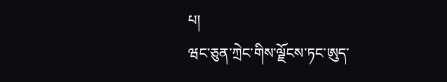པ།
ཝང་ཅུན་ཀྲེང་གིས་ལྗོངས་ཏང་ཨུད་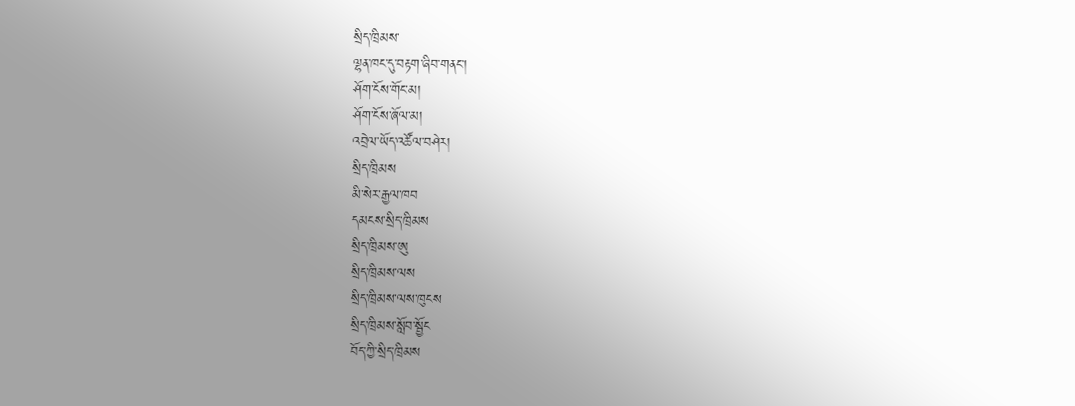སྲིད་ཁྲིམས་
ལྷན་ཁང་དུ་བརྟག་ཞིབ་གནང་།
ཤོག་ངོས་གོང་མ།
ཤོག་ངོས་ཞོལ་མ།
འབྲེལ་ཡོད་འཚོལ་བཤེར།
སྲིད་ཁྲིམས
མི་སེར་རྒྱལ་ཁབ
དམངས་སྲིད་ཁྲིམས
སྲིད་ཁྲིམས་ཨུ
སྲིད་ཁྲིམས་ལས
སྲིད་ཁྲིམས་ལས་ཁུངས
སྲིད་ཁྲིམས་སློབ་སྦྱོང
བོད་ཀྱི་སྲིད་ཁྲིམས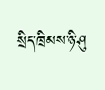སྲིད་ཁྲིམས་ཉི་ཤུ